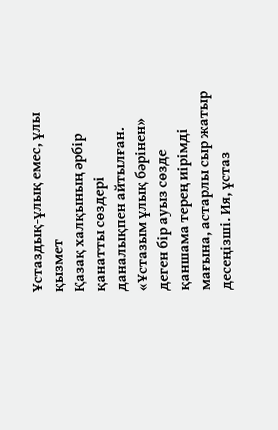Ұстаздық-ұлық емес, ұлы қызмет
Қазақ халқының әрбір қанатты сөздері даналықпен айтылған. «Ұстазым ұлық бәрінен» деген бір ауыз сөзде қаншама терең иірімді мағына, астарлы сыр жатыр десеңізші. Ия, ұстаз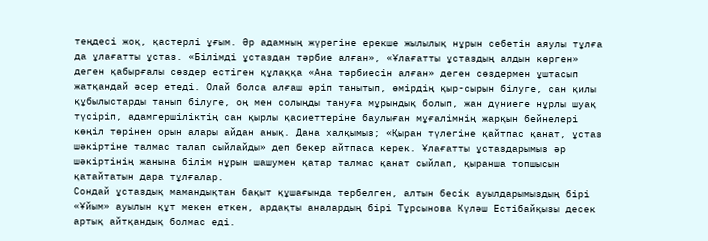теңдесі жоқ, қастерлі ұғым. Әр адамның жүрегіне ерекше жылылық нұрын себетін аяулы тұлға да ұлағатты ұстаз. «Білімді ұстаздан тәрбие алған», «Ұлағатты ұстаздың алдын көрген» деген қабырғалы сөздер естіген құлаққа «Ана тәрбиесін алған» деген сөздермен ұштасып жатқандай әсер етеді. Олай болса алғаш әріп танытып, өмірдің қыр-сырын білуге, сан қилы құбылыстарды танып білуге, оң мен солыңды тануға мұрындық болып, жан дүниеге нұрлы шуақ түсіріп, адамгершіліктің сан қырлы қасиеттеріне баулыған мұғалімнің жарқын бейнелері көңіл төрінен орын алары айдан анық. Дана халқымыз; «Қыран түлегіне қайтпас қанат, ұстаз шәкіртіне талмас талап сыйлайды» деп бекер айтпаса керек. Ұлағатты ұстаздарымыз әр шәкіртінің жанына білім нұрын шашумен қатар талмас қанат сыйлап, қыранша топшысын қатайтатын дара тұлғалар.
Сондай ұстаздық мамандықтан бақыт құшағында тербелген, алтын бесік ауылдарымыздың бірі «Ұйым» ауылын құт мекен еткен, ардақты аналардың бірі Тұрсынова Күләш Естібайқызы десек артық айтқандық болмас еді.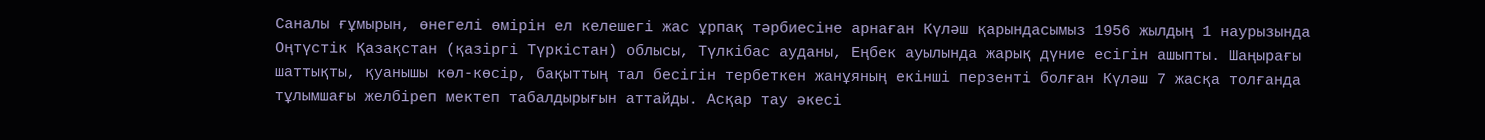Саналы ғұмырын, өнегелі өмірін ел келешегі жас ұрпақ тәрбиесіне арнаған Күләш қарындасымыз 1956 жылдың 1 наурызында Оңтүстік Қазақстан (қазіргі Түркістан) облысы, Түлкібас ауданы, Еңбек ауылында жарық дүние есігін ашыпты. Шаңырағы шаттықты, қуанышы көл-көсір, бақыттың тал бесігін тербеткен жанұяның екінші перзенті болған Күләш 7 жасқа толғанда тұлымшағы желбіреп мектеп табалдырығын аттайды. Асқар тау әкесі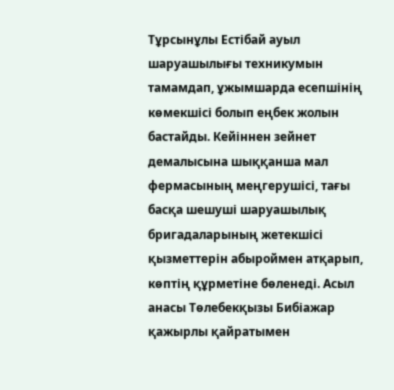Тұрсынұлы Естібай ауыл шаруашылығы техникумын тамамдап, ұжымшарда есепшінің көмекшісі болып еңбек жолын бастайды. Кейіннен зейнет демалысына шыққанша мал фермасының меңгерушісі, тағы басқа шешуші шаруашылық бригадаларының жетекшісі қызметтерін абыроймен атқарып, көптің құрметіне бөленеді. Асыл анасы Төлебекқызы Бибіажар қажырлы қайратымен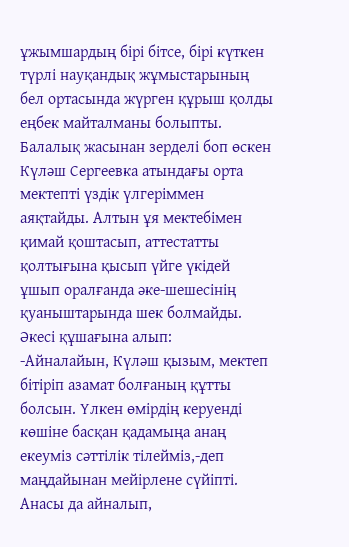ұжымшардың бірі бітсе, бірі күткен түрлі науқандық жұмыстарының бел ортасында жүрген құрыш қолды еңбек майталманы болыпты.
Балалық жасынан зерделі боп өскен Күләш Сергеевка атындағы орта мектепті үздік үлгеріммен аяқтайды. Алтын ұя мектебімен қимай қоштасып, аттестатты қолтығына қысып үйге үкідей ұшып оралғанда әке-шешесінің қуаныштарында шек болмайды. Әкесі құшағына алып:
-Айналайын, Күләш қызым, мектеп бітіріп азамат болғаның құтты болсын. Үлкен өмірдің керуенді көшіне басқан қадамыңа анаң екеуміз сәттілік тілейміз,-деп маңдайынан мейірлене сүйіпті.
Анасы да айналып,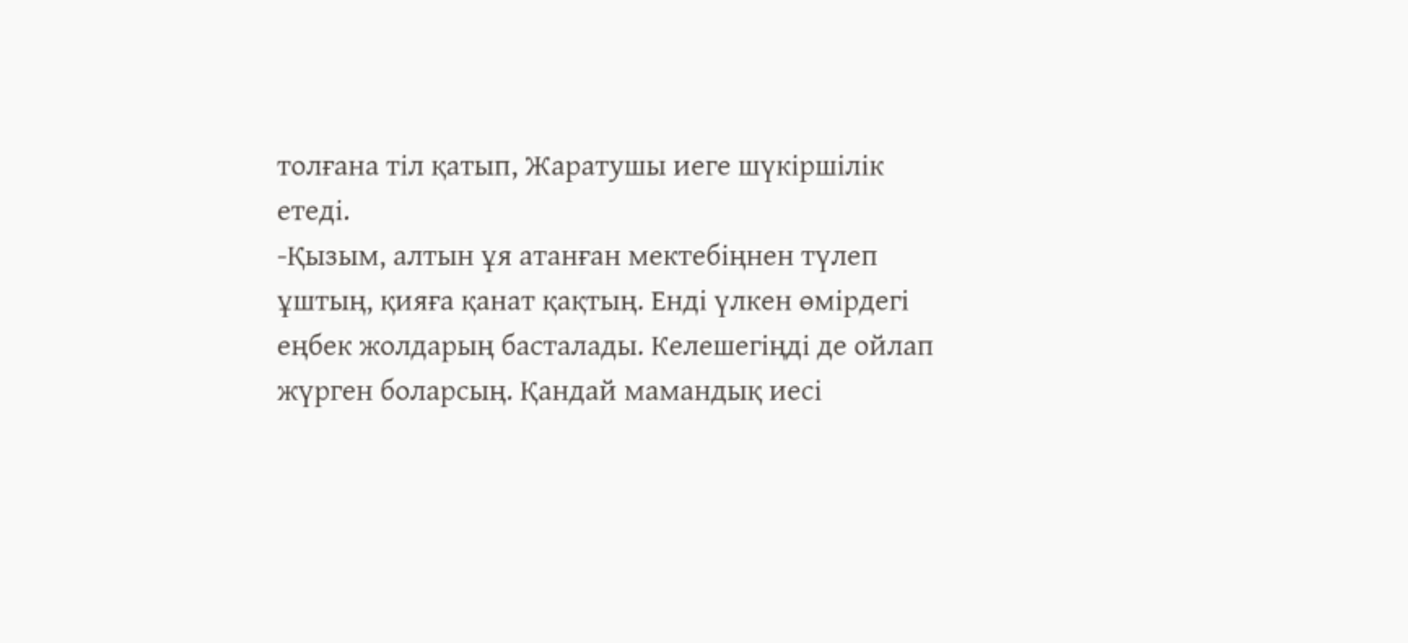толғана тіл қатып, Жаратушы иеге шүкіршілік етеді.
-Қызым, алтын ұя атанған мектебіңнен түлеп ұштың, қияға қанат қақтың. Енді үлкен өмірдегі еңбек жолдарың басталады. Келешегіңді де ойлап жүрген боларсың. Қандай мамандық иесі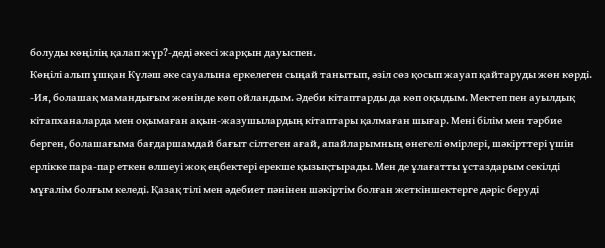болуды көңілің қалап жүр?-деді әкесі жарқын дауыспен.
Көңілі алып ұшқан Күләш әке сауалына еркелеген сыңай танытып, әзіл сөз қосып жауап қайтаруды жөн көрді.
-Ия, болашақ мамандығым жөнінде көп ойландым. Әдеби кітаптарды да көп оқыдым. Мектеп пен ауылдық кітапханаларда мен оқымаған ақын-жазушылардың кітаптары қалмаған шығар. Мені білім мен тәрбие берген, болашағыма бағдаршамдай бағыт сілтеген ағай, апайларымның өнегелі өмірлері, шәкірттері үшін ерлікке пара-пар еткен өлшеуі жоқ еңбектері ерекше қызықтырады. Мен де ұлағатты ұстаздарым секілді мұғалім болғым келеді. Қазақ тілі мен әдебиет пәнінен шәкіртім болған жеткіншектерге дәріс беруді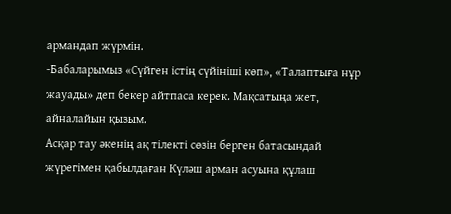армандап жүрмін.
-Бабаларымыз «Сүйген істің сүйініші көп», «Талаптыға нұр жауады» деп бекер айтпаса керек. Мақсатыңа жет, айналайын қызым.
Асқар тау әкенің ақ тілекті сөзін берген батасындай жүрегімен қабылдаған Күләш арман асуына құлаш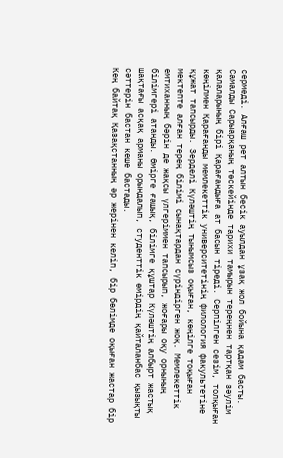сермеді. Алғаш рет алтын бесік ауылдан ұзақ жол бойына қадам басты. Самалды Сарыарқаның төскейінде тарихи тамырын тереңнен тартқан зәулім қалаларының бірі Қарағандыға ат басын тіреді. Серпілген сезім, толқыған көңілмен Қарағанды мемлекеттік университетінің филология факультетіне құжат тапсырды. Зерделі Күләштің тынымсыз оқыған, көңілге тоқыған мектепте алған терең білімі сынақтардан сүріндірген жоқ. Мемлекеттік емтиханның бәрін де жақсы үлгеріммен тапсырып, жоғары оқу орнының білімгері атанды. Өмірге ғашық, білімге құштар Күләштің албырт жастық шақтағы асқақ арманы орындалып, студенттік өмірдің қайталанбас қызықты сәттерін бастан кеше бастады.
Кең байтақ Қазақстанның әр жерінен келіп, бір бөлімде оқыған жастар бір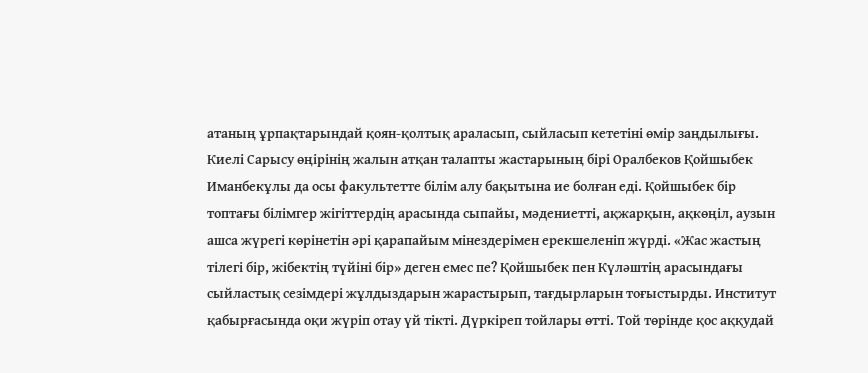атаның ұрпақтарындай қоян-қолтық араласып, сыйласып кететіні өмір заңдылығы. Киелі Сарысу өңірінің жалын атқан талапты жастарының бірі Оралбеков Қойшыбек Иманбекұлы да осы факультетте білім алу бақытына ие болған еді. Қойшыбек бір топтағы білімгер жігіттердің арасында сыпайы, мәдениетті, ақжарқын, ақкөңіл, аузын ашса жүрегі көрінетін әрі қарапайым мінездерімен ерекшеленіп жүрді. «Жас жастың тілегі бір, жібектің түйіні бір» деген емес пе? Қойшыбек пен Күләштің арасындағы сыйластық сезімдері жұлдыздарын жарастырып, тағдырларын тоғыстырды. Институт қабырғасында оқи жүріп отау үй тікті. Дүркіреп тойлары өтті. Той төрінде қос аққудай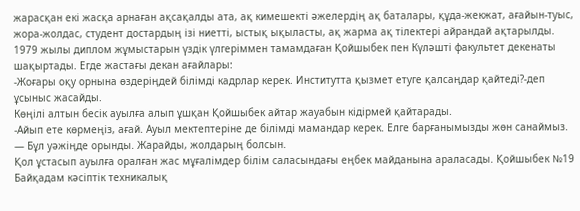жарасқан екі жасқа арнаған ақсақалды ата, ақ кимешекті әжелердің ақ баталары, құда-жекжат, ағайын-туыс, жора-жолдас, студент достардың ізі ниетті, ыстық ықыласты, ақ жарма ақ тілектері айрандай ақтарылды.
1979 жылы диплом жұмыстарын үздік үлгеріммен тамамдаған Қойшыбек пен Күләшті факультет декенаты шақыртады. Егде жастағы декан ағайлары:
-Жоғары оқу орнына өздеріңдей білімді кадрлар керек. Институтта қызмет етуге қалсаңдар қайтеді?-деп ұсыныс жасайды.
Көңілі алтын бесік ауылға алып ұшқан Қойшыбек айтар жауабын кідірмей қайтарады.
-Айып ете көрмеңіз, ағай. Ауыл мектептеріне де білімді мамандар керек. Елге барғанымызды жөн санаймыз.
— Бұл уәжіңде орынды. Жарайды, жолдарың болсын.
Қол ұстасып ауылға оралған жас мұғалімдер білім саласындағы еңбек майданына араласады. Қойшыбек №19 Байқадам кәсіптік техникалық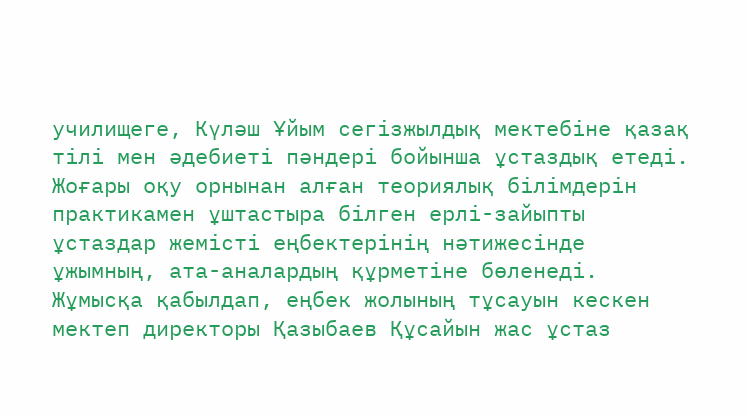училищеге, Күләш Ұйым сегізжылдық мектебіне қазақ тілі мен әдебиеті пәндері бойынша ұстаздық етеді. Жоғары оқу орнынан алған теориялық білімдерін практикамен ұштастыра білген ерлі-зайыпты ұстаздар жемісті еңбектерінің нәтижесінде ұжымның, ата-аналардың құрметіне бөленеді. Жұмысқа қабылдап, еңбек жолының тұсауын кескен мектеп директоры Қазыбаев Құсайын жас ұстаз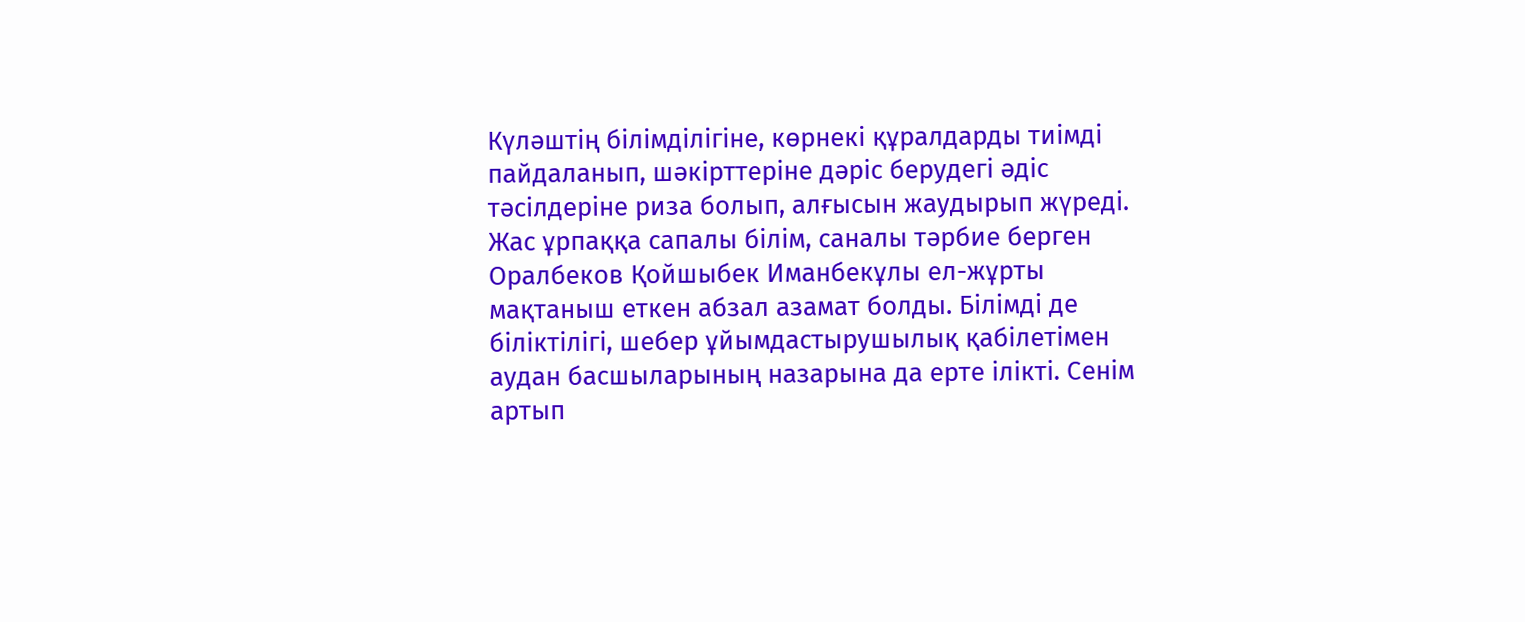Күләштің білімділігіне, көрнекі құралдарды тиімді пайдаланып, шәкірттеріне дәріс берудегі әдіс тәсілдеріне риза болып, алғысын жаудырып жүреді.
Жас ұрпаққа сапалы білім, саналы тәрбие берген Оралбеков Қойшыбек Иманбекұлы ел-жұрты мақтаныш еткен абзал азамат болды. Білімді де біліктілігі, шебер ұйымдастырушылық қабілетімен аудан басшыларының назарына да ерте ілікті. Сенім артып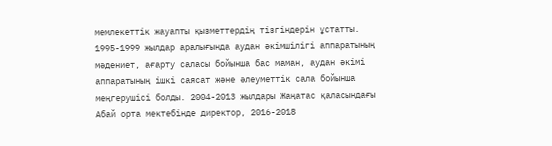мемлекеттік жауапты қызметтердің тізгіндерін ұстатты. 1995-1999 жылдар аралығында аудан әкімшілігі аппаратының мәдениет, ағарту саласы бойынша бас маман, аудан әкімі аппаратының ішкі саясат және әлеуметтік сала бойынша меңгерушісі болды. 2004-2013 жылдары Жаңатас қаласындағы Абай орта мектебінде директор, 2016-2018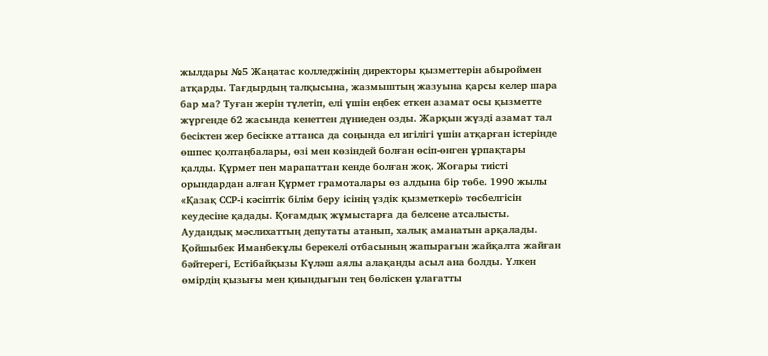жылдары №5 Жаңатас колледжінің директоры қызметтерін абыроймен атқарды. Тағдырдың талқысына, жазмыштың жазуына қарсы келер шара бар ма? Туған жерін түлетіп, елі үшін еңбек еткен азамат осы қызметте жүргенде 62 жасында кенеттен дүниеден озды. Жарқын жүзді азамат тал бесіктен жер бесікке аттанса да соңында ел игілігі үшін атқарған істерінде өшпес қолтаңбалары, өзі мен көзіндей болған өсіп-өнген ұрпақтары қалды. Құрмет пен марапаттан кенде болған жоқ. Жоғары тиісті орындардан алған Құрмет грамоталары өз алдына бір төбе. 1990 жылы «Қазақ ССР-і кәсіптік білім беру ісінің үздік қызметкері» төсбелгісін кеудесіне қадады. Қоғамдық жұмыстарға да белсене атсалысты. Аудандық мәслихаттың депутаты атанып, халық аманатын арқалады.
Қойшыбек Иманбекұлы берекелі отбасының жапырағын жайқалта жайған бәйтерегі, Естібайқызы Күләш аялы алақанды асыл ана болды. Үлкен өмірдің қызығы мен қиындығын тең бөліскен ұлағатты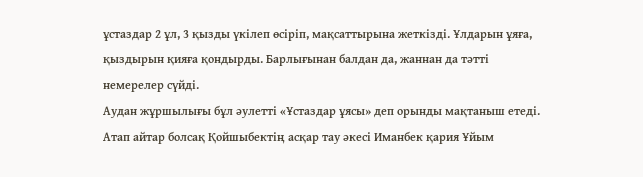ұстаздар 2 ұл, 3 қызды үкілеп өсіріп, мақсаттырына жеткізді. Ұлдарын ұяға, қыздырын қияға қондырды. Барлығынан балдан да, жаннан да тәтті немерелер сүйді.
Аудан жұршылығы бұл әулетті «Ұстаздар ұясы» деп орынды мақтаныш етеді. Атап айтар болсақ Қойшыбектің асқар тау әкесі Иманбек қария Ұйым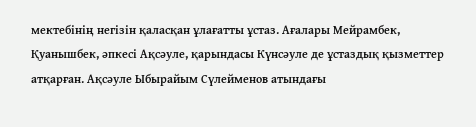мектебінің негізін қаласқан ұлағатты ұстаз. Ағалары Мейрамбек, Қуанышбек, әпкесі Ақсәуле, қарындасы Күнсәуле де ұстаздық қызметтер атқарған. Ақсәуле Ыбырайым Сүлейменов атындағы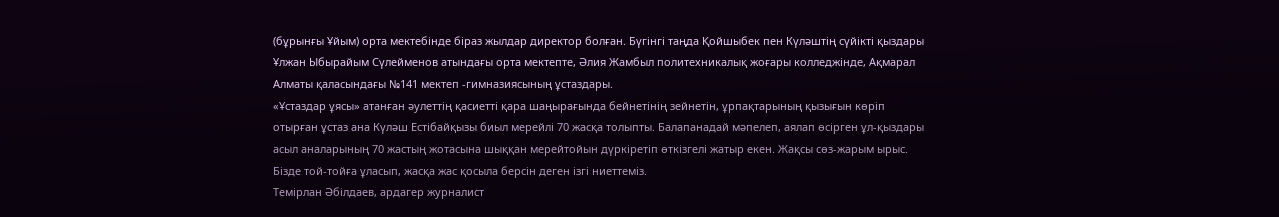(бұрынғы Ұйым) орта мектебінде біраз жылдар директор болған. Бүгінгі таңда Қойшыбек пен Күләштің сүйікті қыздары Ұлжан Ыбырайым Сүлейменов атындағы орта мектепте, Әлия Жамбыл политехникалық жоғары колледжінде, Ақмарал Алматы қаласындағы №141 мектеп -гимназиясының ұстаздары.
«Ұстаздар ұясы» атанған әулеттің қасиетті қара шаңырағында бейнетінің зейнетін, ұрпақтарының қызығын көріп отырған ұстаз ана Күләш Естібайқызы биыл мерейлі 70 жасқа толыпты. Балапанадай мәпелеп, аялап өсірген ұл-қыздары асыл аналарының 70 жастың жотасына шыққан мерейтойын дүркіретіп өткізгелі жатыр екен. Жақсы сөз-жарым ырыс. Бізде той-тойға ұласып, жасқа жас қосыла берсін деген ізгі ниеттеміз.
Темірлан Әбілдаев, ардагер журналист